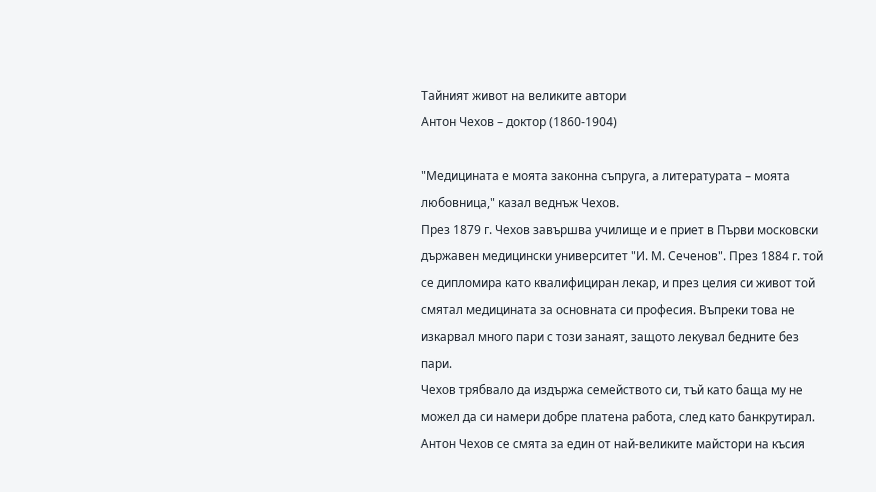Тайният живот на великите автори
Антон Чехов – доктор (1860-1904)

"Медицината е моята законна съпруга, а литературата – моята любовница," казал веднъж Чехов.
През 1879 г. Чехов завършва училище и е приет в Първи московски държавен медицински университет "И. М. Сеченов". През 1884 г. той се дипломира като квалифициран лекар, и през целия си живот той смятал медицината за основната си професия. Въпреки това не изкарвал много пари с този занаят, защото лекувал бедните без пари.
Чехов трябвало да издържа семейството си, тъй като баща му не можел да си намери добре платена работа, след като банкрутирал.
Антон Чехов се смята за един от най-великите майстори на късия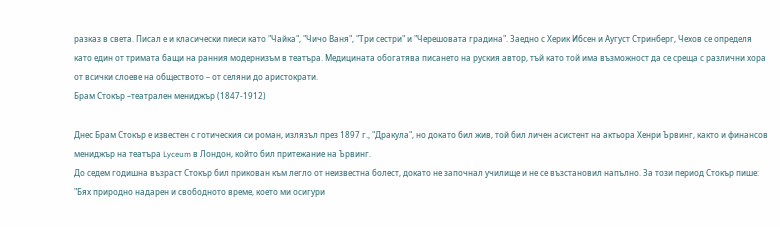разказ в света. Писал е и класически пиеси като "Чайка", "Чичо Ваня", "Три сестри" и "Черешовата градина". Заедно с Херик Ибсен и Аугуст Стринберг, Чехов се определя като един от тримата бащи на ранния модернизъм в театъра. Медицината обогатява писането на руския автор, тъй като той има възможност да се среща с различни хора от всички слоеве на обществото – от селяни до аристократи.
Брам Стокър –театрален мениджър (1847-1912)

Днес Брам Стокър е известен с готическия си роман, излязъл през 1897 г., "Дракула", но докато бил жив, той бил личен асистент на актьора Хенри Ървинг, както и финансов мениджър на театъра Lyceum в Лондон, който бил притежание на Ървинг.
До седем годишна възраст Стокър бил прикован към легло от неизвестна болест, докато не започнал училище и не се възстановил напълно. За този период Стокър пише:
"Бях природно надарен и свободното време, което ми осигури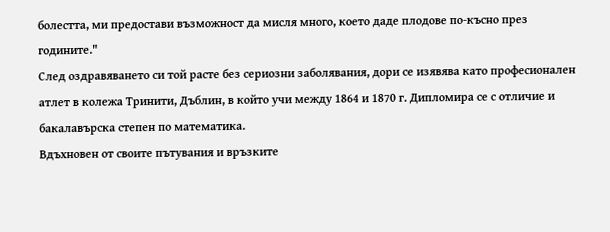болестта, ми предостави възможност да мисля много, което даде плодове по-късно през годините."
След оздравяването си той расте без сериозни заболявания, дори се изявява като професионален атлет в колежа Тринити, Дъблин, в който учи между 1864 и 1870 г. Дипломира се с отличие и бакалавърска степен по математика.
Вдъхновен от своите пътувания и връзките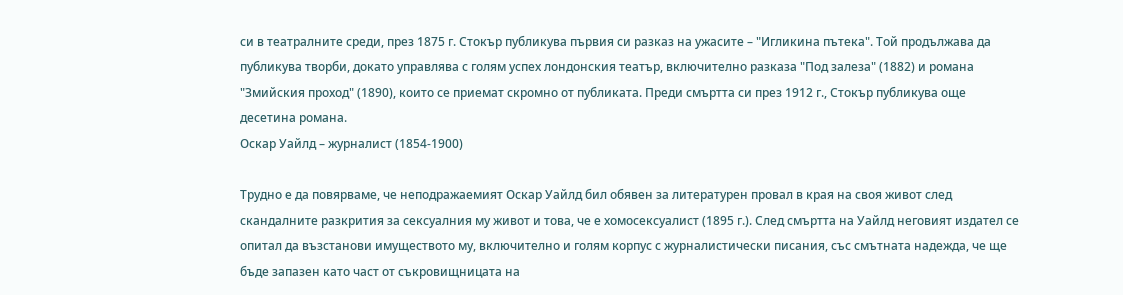си в театралните среди, през 1875 г. Стокър публикува първия си разказ на ужасите – "Игликина пътека". Той продължава да публикува творби, докато управлява с голям успех лондонския театър, включително разказа "Под залеза" (1882) и романа "Змийския проход" (1890), които се приемат скромно от публиката. Преди смъртта си през 1912 г., Стокър публикува още десетина романа.
Оскар Уайлд – журналист (1854-1900)

Трудно е да повярваме, че неподражаемият Оскар Уайлд бил обявен за литературен провал в края на своя живот след скандалните разкрития за сексуалния му живот и това, че е хомосексуалист (1895 г.). След смъртта на Уайлд неговият издател се опитал да възстанови имуществото му, включително и голям корпус с журналистически писания, със смътната надежда, че ще бъде запазен като част от съкровищницата на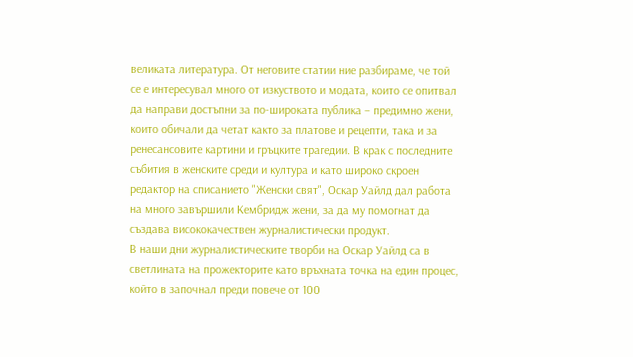великата литература. От неговите статии ние разбираме, че той се е интересувал много от изкуството и модата, които се опитвал да направи достъпни за по-широката публика – предимно жени, които обичали да четат както за платове и рецепти, така и за ренесансовите картини и гръцките трагедии. В крак с последните събития в женските среди и култура и като широко скроен редактор на списанието "Женски свят", Оскар Уайлд дал работа на много завършили Кембридж жени, за да му помогнат да създава висококачествен журналистически продукт.
В наши дни журналистическите творби на Оскар Уайлд са в светлината на прожекторите като връхната точка на един процес, който в започнал преди повече от 100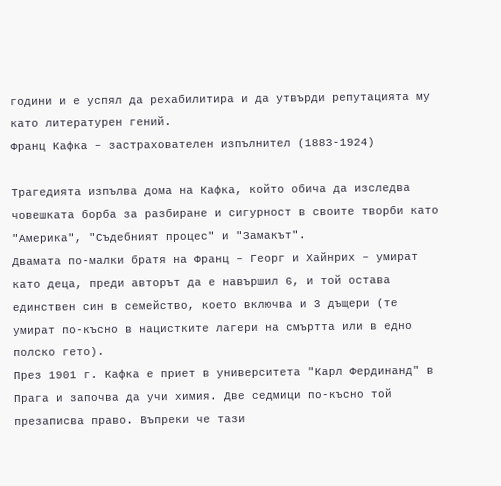години и е успял да рехабилитира и да утвърди репутацията му като литературен гений.
Франц Кафка – застрахователен изпълнител (1883-1924)

Трагедията изпълва дома на Кафка, който обича да изследва човешката борба за разбиране и сигурност в своите творби като "Америка", "Съдебният процес" и "Замакът".
Двамата по-малки братя на Франц – Георг и Хайнрих – умират като деца, преди авторът да е навършил 6, и той остава единствен син в семейство, което включва и 3 дъщери (те умират по-късно в нацистките лагери на смъртта или в едно полско гето).
През 1901 г. Кафка е приет в университета "Карл Фердинанд" в Прага и започва да учи химия. Две седмици по-късно той презаписва право. Въпреки че тази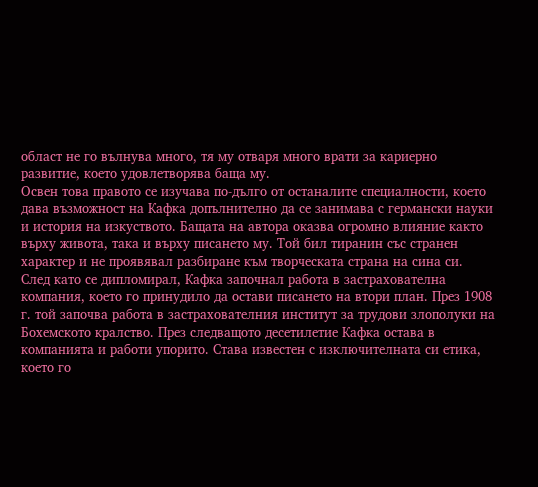област не го вълнува много, тя му отваря много врати за кариерно развитие, което удовлетворява баща му.
Освен това правото се изучава по-дълго от останалите специалности, което дава възможност на Кафка допълнително да се занимава с германски науки и история на изкуството. Бащата на автора оказва огромно влияние както върху живота, така и върху писането му. Той бил тиранин със странен характер и не проявявал разбиране към творческата страна на сина си.
След като се дипломирал, Кафка започнал работа в застрахователна компания, което го принудило да остави писането на втори план. През 1908 г. той започва работа в застрахователния институт за трудови злополуки на Бохемското кралство. През следващото десетилетие Кафка остава в компанията и работи упорито. Става известен с изключителната си етика, което го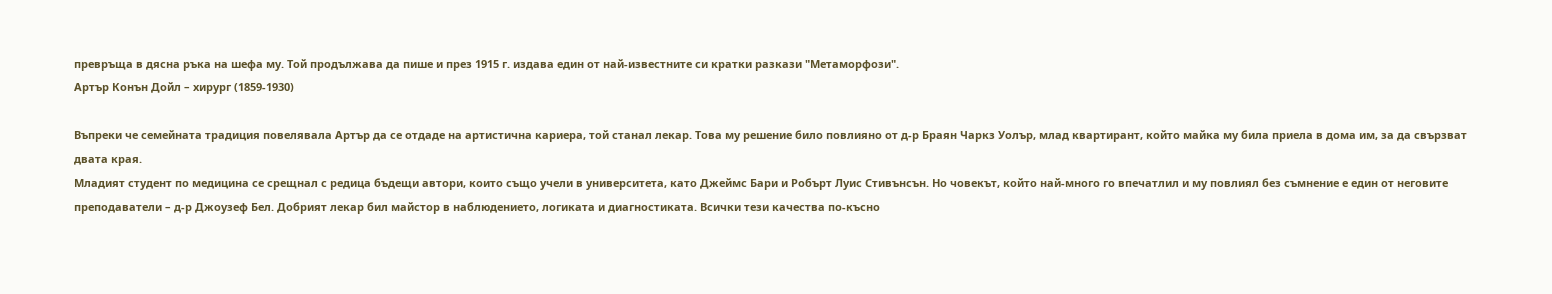превръща в дясна ръка на шефа му. Той продължава да пише и през 1915 г. издава един от най-известните си кратки разкази "Метаморфози".
Артър Конън Дойл – хирург (1859-1930)

Въпреки че семейната традиция повелявала Артър да се отдаде на артистична кариера, той станал лекар. Това му решение било повлияно от д-р Браян Чаркз Уолър, млад квартирант, който майка му била приела в дома им, за да свързват двата края.
Младият студент по медицина се срещнал с редица бъдещи автори, които също учели в университета, като Джеймс Бари и Робърт Луис Стивънсън. Но човекът, който най-много го впечатлил и му повлиял без съмнение е един от неговите преподаватели – д-р Джоузеф Бел. Добрият лекар бил майстор в наблюдението, логиката и диагностиката. Всички тези качества по-късно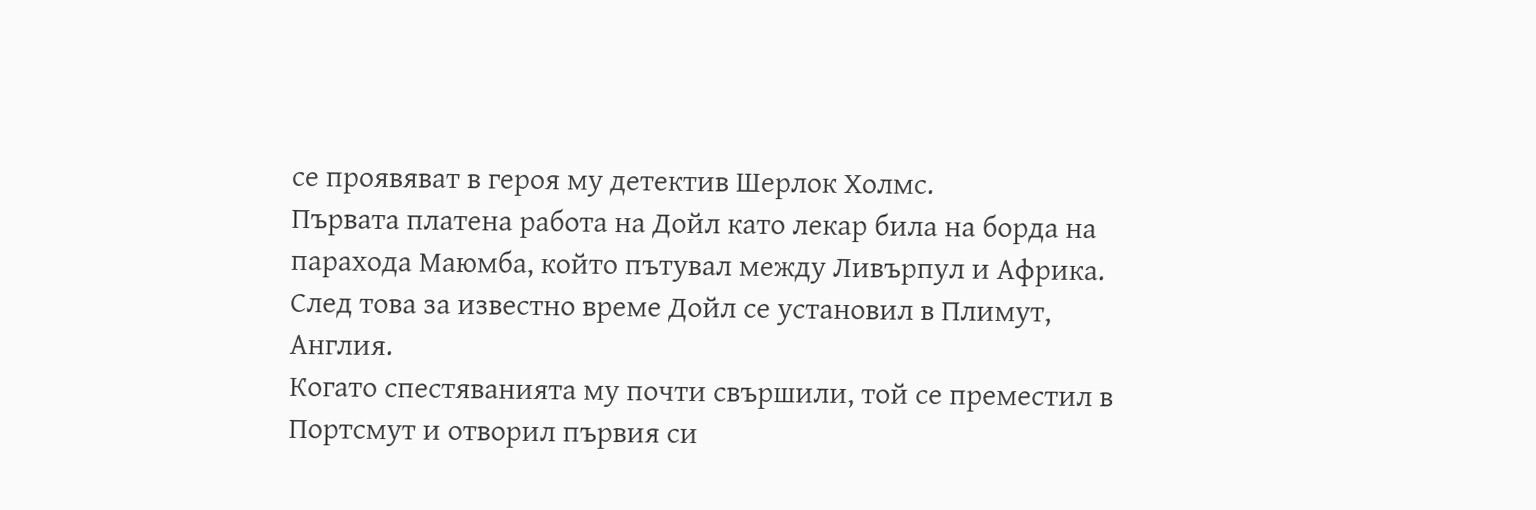се проявяват в героя му детектив Шерлок Холмс.
Първата платена работа на Дойл като лекар била на борда на парахода Маюмба, който пътувал между Ливърпул и Африка. След това за известно време Дойл се установил в Плимут, Англия.
Когато спестяванията му почти свършили, той се преместил в Портсмут и отворил първия си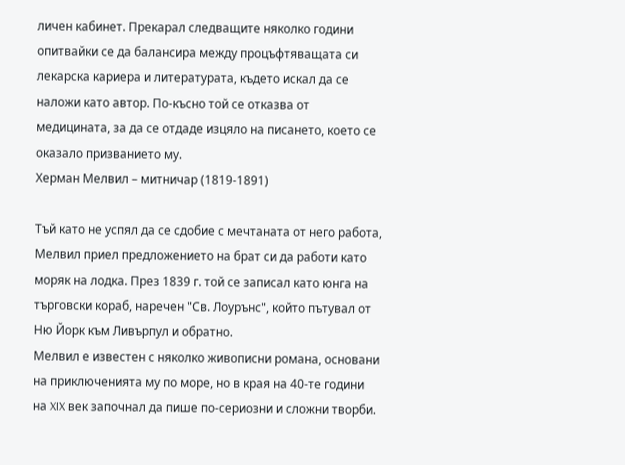личен кабинет. Прекарал следващите няколко години опитвайки се да балансира между процъфтяващата си лекарска кариера и литературата, където искал да се наложи като автор. По-късно той се отказва от медицината, за да се отдаде изцяло на писането, което се оказало призванието му.
Херман Мелвил – митничар (1819-1891)

Тъй като не успял да се сдобие с мечтаната от него работа, Мелвил приел предложението на брат си да работи като моряк на лодка. През 1839 г. той се записал като юнга на търговски кораб, наречен "Св. Лоурънс", който пътувал от Ню Йорк към Ливърпул и обратно.
Мелвил е известен с няколко живописни романа, основани на приключенията му по море, но в края на 40-те години на XIX век започнал да пише по-сериозни и сложни творби.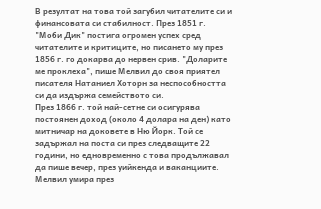В резултат на това той загубил читателите си и финансовата си стабилност. През 1851 г. "Моби Дик" постига огромен успех сред читателите и критиците, но писането му през 1856 г. го докарва до нервен срив. "Доларите ме проклеха", пише Мелвил до своя приятел писателя Натаниел Хоторн за неспособността си да издържа семейството си.
През 1866 г. той най-сетне си осигурява постоянен доход (около 4 долара на ден) като митничар на доковете в Ню Йорк. Той се задържал на поста си през следващите 22 години, но едновременно с това продължавал да пише вечер, през уийкенда и ваканциите. Мелвил умира през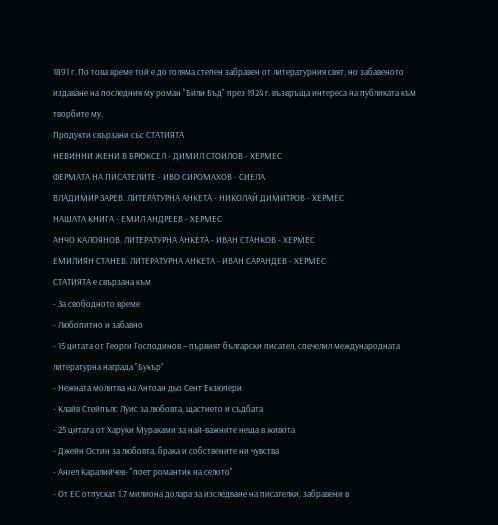1891 г. По това време той е до голяма степен забравен от литературния свят, но забавеното издаване на последния му роман "Били Бъд" през 1924 г. възвръща интереса на публиката към творбите му.
Продукти свързани със СТАТИЯТА
НЕВИННИ ЖЕНИ В БРЮКСЕЛ - ДИМИЛ СТОИЛОВ - ХЕРМЕС
ФЕРМАТА НА ПИСАТЕЛИТЕ - ИВО СИРОМАХОВ - СИЕЛА
ВЛАДИМИР ЗАРЕВ. ЛИТЕРАТУРНА АНКЕТА - НИКОЛАЙ ДИМИТРОВ - ХЕРМЕС
НАШАТА КНИГА - ЕМИЛ АНДРЕЕВ - ХЕРМЕС
АНЧО КАЛОЯНОВ. ЛИТЕРАТУРНА АНКЕТА - ИВАН СТАНКОВ - ХЕРМЕС
ЕМИЛИЯН СТАНЕВ. ЛИТЕРАТУРНА АНКЕТА - ИВАН САРАНДЕВ - ХЕРМЕС
СТАТИЯТА е свързана към
- За свободното време
- Любопитно и забавно
- 15 цитата от Георги Господинов – първият български писател, спечелил международната литературна награда "Букър”
- Нежната молитва на Антоан дьо Сент Екзюпери
- Клайв Стейпълс Луис за любовта, щастието и съдбата
- 25 цитата от Харуки Мураками за най-важните неща в живота
- Джейн Остин за любовта, брака и собствените ни чувства
- Ангел Каралийчев- "поет романтик на селото"
- От ЕС отпускат 1.7 милиона долара за изследване на писателки, забравени в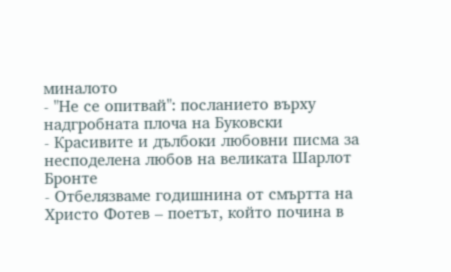миналото
- "Не се опитвай": посланието върху надгробната плоча на Буковски
- Красивите и дълбоки любовни писма за несподелена любов на великата Шарлот Бронте
- Отбелязваме годишнина от смъртта на Христо Фотев – поетът, който почина в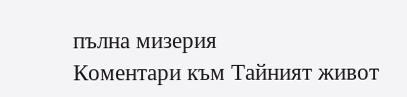пълна мизерия
Коментари към Тайният живот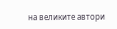на великите автори